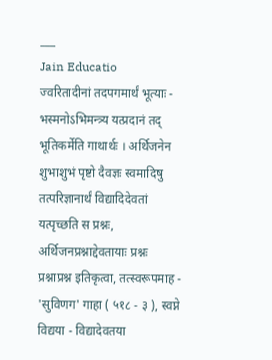___
Jain Educatio
ज्वरितादीनां तदपगमार्थं भूत्याः - भस्मनोऽभिमन्त्र्य यत्प्रदानं तद् भूतिकर्मेति गाथार्थः । अर्थिजनेन शुभाशुभं पृष्टो दैवज्ञः स्वमादिषु तत्परिज्ञानार्थं विद्यादिदेवतां यत्पृच्छति स प्रश्नः, अर्थिजनप्रश्नाद्देवतायाः प्रश्नः प्रश्नाप्रश्न इतिकृत्वा, तत्स्वरूपमाह - 'सुविणग' गाहा ( ५१८ - ३ ), स्वप्ने विद्यया - विद्यादेवतया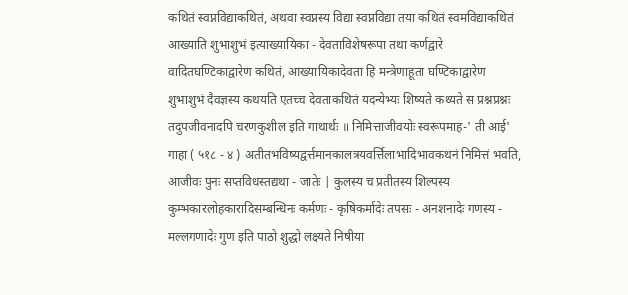कथितं स्वप्नविद्याकथितं, अथवा स्वप्नस्य विद्या स्वप्नविद्या तया कथितं स्वमविद्याकथितं आख्याति शुभाशुभं इत्याख्यायिका - देवताविशेषरूपा तथा कर्णद्वारे वादितघण्टिकाद्वारेण कथितं, आख्यायिकादेवता हि मन्त्रेणाहूता घण्टिकाद्वारेण शुभाशुभं दैवज्ञस्य कथयति एतच्च देवताकथितं यदन्येभ्यः शिष्यते कथ्यते स प्रश्नप्रश्नः तदुपजीवनादपि चरणकुशील इति गाथार्थः ॥ निमित्ताजीवयोः स्वरूपमाह-' ती आई' गाहा ( ५१८ - ४ ) अतीतभविष्यद्वर्त्तमानकालत्रयवर्त्तिलाभादिभावकथनं निमित्तं भवति, आजीवः पुनः सप्तविधस्तद्यथा - जातेः | कुलस्य च प्रतीतस्य शिल्पस्य कुम्भकारलोहकारादिसम्बन्धिनः कर्मणः - कृषिकर्मादेः तपसः - अनशनादेः गणस्य - मल्लगणादेः गुण इति पाठो शुद्धो लक्ष्यते निषीया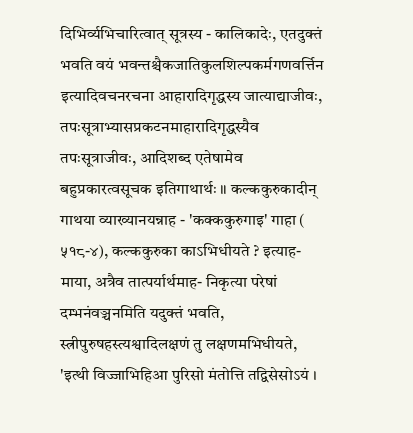दिभिर्व्यभिचारित्वात् सूत्रस्य - कालिकादेः, एतदुक्तं भवति वयं भवन्तश्चैकजातिकुलशिल्पकर्मगणवर्त्तिन इत्यादिवचनरचना आहारादिगृद्धस्य जात्याद्याजीवः, तपःसूत्राभ्यासप्रकटनमाहारादिगृद्धस्यैव तपःसूत्राजीवः, आदिशब्द एतेषामेव बहुप्रकारत्वसूचक इतिगाथार्थः ॥ कल्ककुरुकादीन् गाथया व्याख्यानयन्नाह - 'कक्ककुरुगाइ' गाहा ( ५१८-४), कल्ककुरुका काऽभिधीयते ? इत्याह-माया, अत्रैव तात्पर्यार्थमाह- निकृत्या परेषां दम्भनंवञ्चनमिति यदुक्तं भवति, स्त्रीपुरुषहस्त्यश्वादिलक्षणं तु लक्षणमभिधीयते, 'इत्थी विज्जाभिहिआ पुरिसो मंतोत्ति तद्विसेसोऽयं ।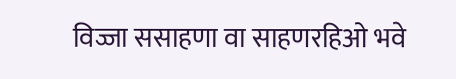विज्जा ससाहणा वा साहणरहिओ भवे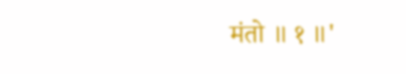मंतो ॥ १ ॥'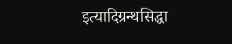इत्यादिग्रन्थसिद्धा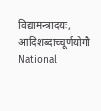विद्यामन्त्रादयः, आदिशब्दाच्चूर्णयोगौ
National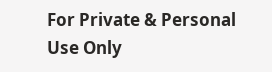For Private & Personal Use Only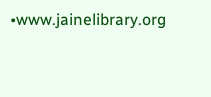•www.jainelibrary.org